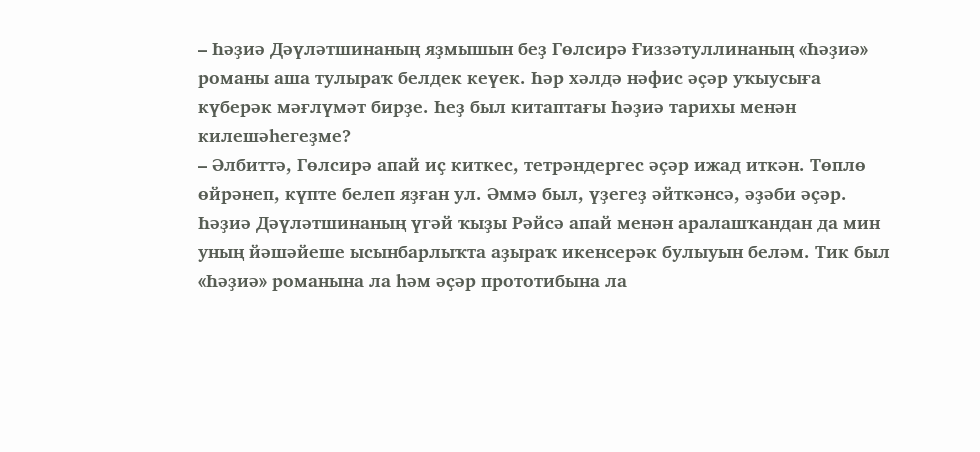– Һәҙиә Дәүләтшинаның яҙмышын беҙ Гөлсирә Ғиззәтуллинаның «Һәҙиә» романы аша тулыраҡ белдек кеүек. Һәр хәлдә нәфис әҫәр уҡыусыға күберәк мәғлүмәт бирҙе. Һеҙ был китаптағы Һәҙиә тарихы менән килешәһегеҙме?
– Әлбиттә, Гөлсирә апай иҫ киткес, тетрәндергес әҫәр ижад иткән. Төплө өйрәнеп, күпте белеп яҙған ул. Әммә был, үҙегеҙ әйткәнсә, әҙәби әҫәр. Һәҙиә Дәүләтшинаның үгәй ҡыҙы Рәйсә апай менән аралашҡандан да мин уның йәшәйеше ысынбарлыҡта аҙыраҡ икенсерәк булыуын беләм. Тик был «Һәҙиә» романына ла һәм әҫәр прототибына ла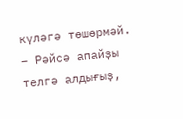күләгә төшөрмәй.
– Рәйсә апайҙы телгә алдығыҙ,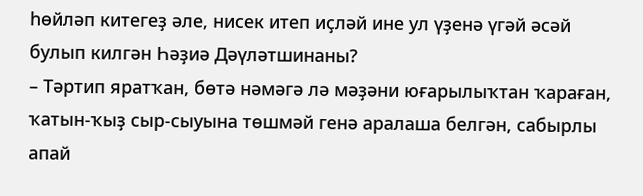һөйләп китегеҙ әле, нисек итеп иҫләй ине ул үҙенә үгәй әсәй булып килгән Һәҙиә Дәүләтшинаны?
– Тәртип яратҡан, бөтә нәмәгә лә мәҙәни юғарылыҡтан ҡараған, ҡатын-ҡыҙ сыр-сыуына төшмәй генә аралаша белгән, сабырлы апай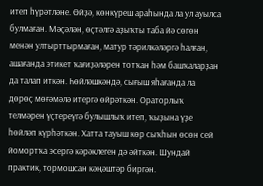итеп һүрәтләне. Өйҙә, көнкүреш араһында ла ул ауылса булмаған. Мәҫәлән, өҫтәлгә аҙыҡты таба йә сөгөн менән ултырттырмаған, матур тәрилкәләргә һалған, ашағанда этикет ҡағиҙәләрен тотҡан һәм башҡаларҙан да талап иткән. Һөйләшкәндә, сығыш яһағанда ла дөрөҫ мөғәмәлә итергә өйрәткән. Ораторлыҡ телмәрен үҫтереүгә булышлыҡ итеп, ҡыҙына үҙе һөйләп күрһәткән. Хатта тауыш көр сыҡһын өсөн сей йомортҡа эсергә кәрәклеген дә әйткән. Шундай практик, тормошсан кәңәштәр биргән.